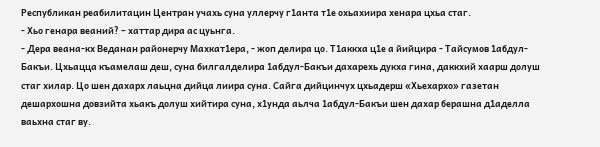Республикан реабилитацин Центран учахь суна уллерчу г1анта т1е охьахиира хенара цхьа стаг.
- Хьо генара веаний? – хаттар дира ас цуьнга.
- Дера веана-кх Веданан районерчу Махкат1ера, - жоп делира цо. Т1аккха ц1е а йийцира - Тайсумов 1абдул-Бакъи. Цхьацца къамелаш деш, суна билгалделира 1абдул-Бакъи дахарехь дукха гина, даккхий хаарш долуш стаг хилар. Цо шен дахарх лаьцна дийца лиира суна. Сайга дийцинчух цхьадерш «Хьехархо» газетан дешархошна довзийта хьакъ долуш хийтира суна, х1унда аьлча 1абдул-Бакъи шен дахар берашна д1аделла ваьхна стаг ву.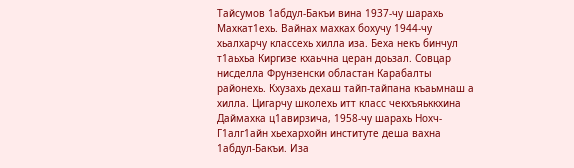Тайсумов 1абдул-Бакъи вина 1937-чу шарахь Махкат1ехь. Вайнах махках бохучу 1944-чу хьалхарчу классехь хилла иза. Беха некъ бинчул т1аьхьа Киргизе кхаьчна церан доьзал. Совцар нисделла Фрунзенски областан Карабалты районехь. Кхузахь дехаш тайп-тайпана къаьмнаш а хилла. Цигарчу школехь итт класс чекхъяьккхина Даймахка ц1авирзича, 1958-чу шарахь Нохч-Г1алг1айн хьехархойн институте деша вахна 1абдул-Бакъи. Иза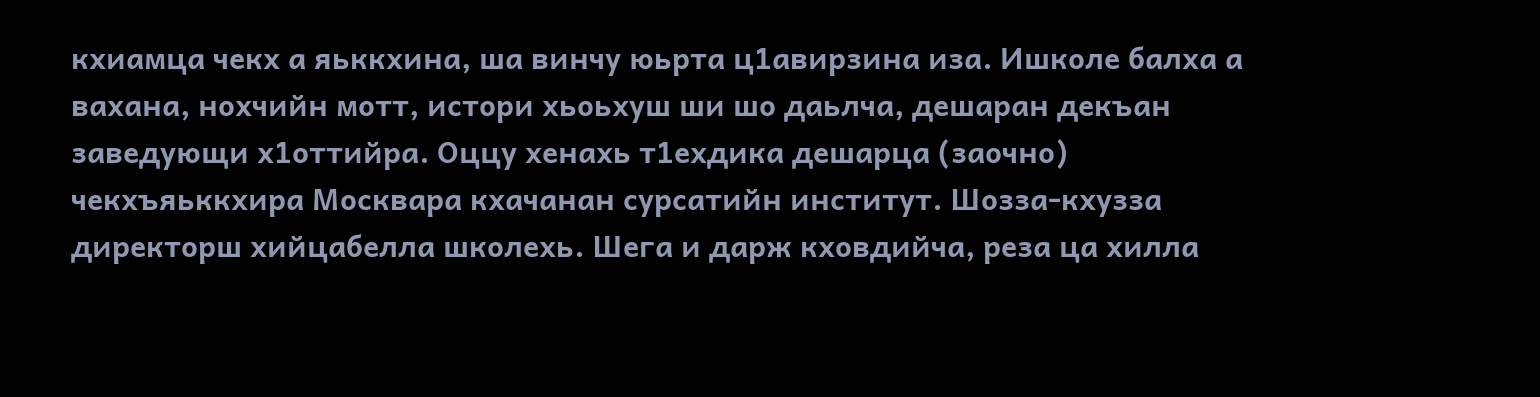кхиамца чекх а яьккхина, ша винчу юьрта ц1авирзина иза. Ишколе балха а вахана, нохчийн мотт, истори хьоьхуш ши шо даьлча, дешаран декъан заведующи х1оттийра. Оццу хенахь т1ехдика дешарца (заочно) чекхъяьккхира Москвара кхачанан сурсатийн институт. Шозза-кхузза директорш хийцабелла школехь. Шега и дарж кховдийча, реза ца хилла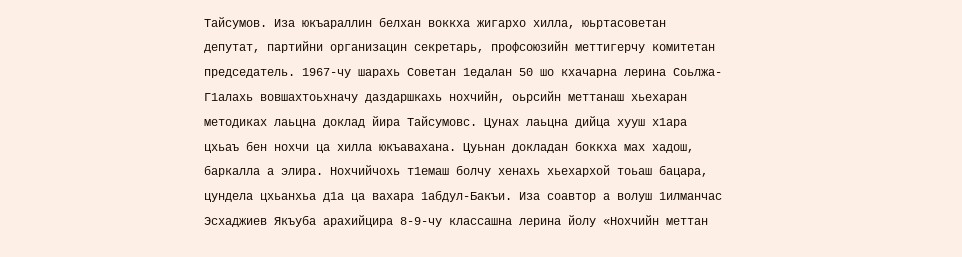Тайсумов. Иза юкъараллин белхан воккха жигархо хилла, юьртасоветан депутат, партийни организацин секретарь, профсоюзийн меттигерчу комитетан председатель. 1967-чу шарахь Советан 1едалан 50 шо кхачарна лерина Соьлжа-Г1алахь вовшахтоьхначу даздаршкахь нохчийн, оьрсийн меттанаш хьехаран методиках лаьцна доклад йира Тайсумовс. Цунах лаьцна дийца хууш х1ара цхьаъ бен нохчи ца хилла юкъавахана. Цуьнан докладан боккха мах хадош, баркалла а элира. Нохчийчохь т1емаш болчу хенахь хьехархой тоьаш бацара, цундела цхьанхьа д1а ца вахара 1абдул-Бакъи. Иза соавтор а волуш 1илманчас Эсхаджиев Якъуба арахийцира 8-9-чу классашна лерина йолу «Нохчийн меттан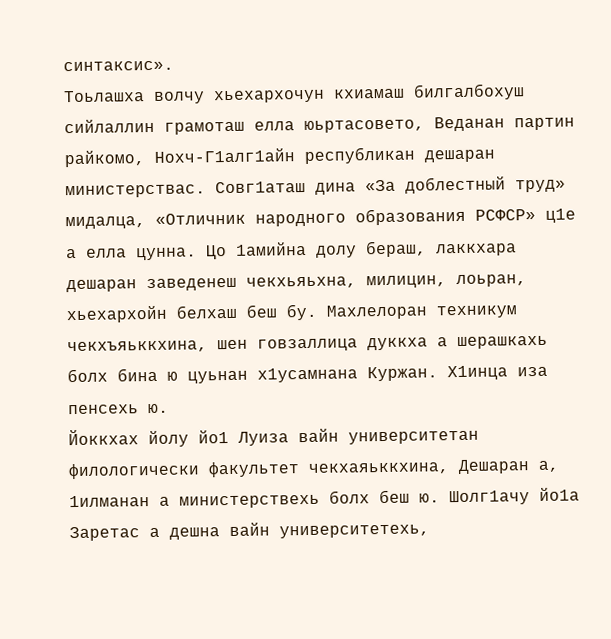синтаксис».
Тоьлашха волчу хьехархочун кхиамаш билгалбохуш сийлаллин грамоташ елла юьртасовето, Веданан партин райкомо, Нохч-Г1алг1айн республикан дешаран министерствас. Совг1аташ дина «За доблестный труд» мидалца, «Отличник народного образования РСФСР» ц1е а елла цунна. Цо 1амийна долу бераш, лаккхара дешаран заведенеш чекхьяьхна, милицин, лоьран, хьехархойн белхаш беш бу. Махлелоран техникум чекхъяьккхина, шен говзаллица дуккха а шерашкахь болх бина ю цуьнан х1усамнана Куржан. Х1инца иза пенсехь ю.
Йоккхах йолу йо1 Луиза вайн университетан филологически факультет чекхаяьккхина, Дешаран а, 1илманан а министерствехь болх беш ю. Шолг1ачу йо1а Заретас а дешна вайн университетехь,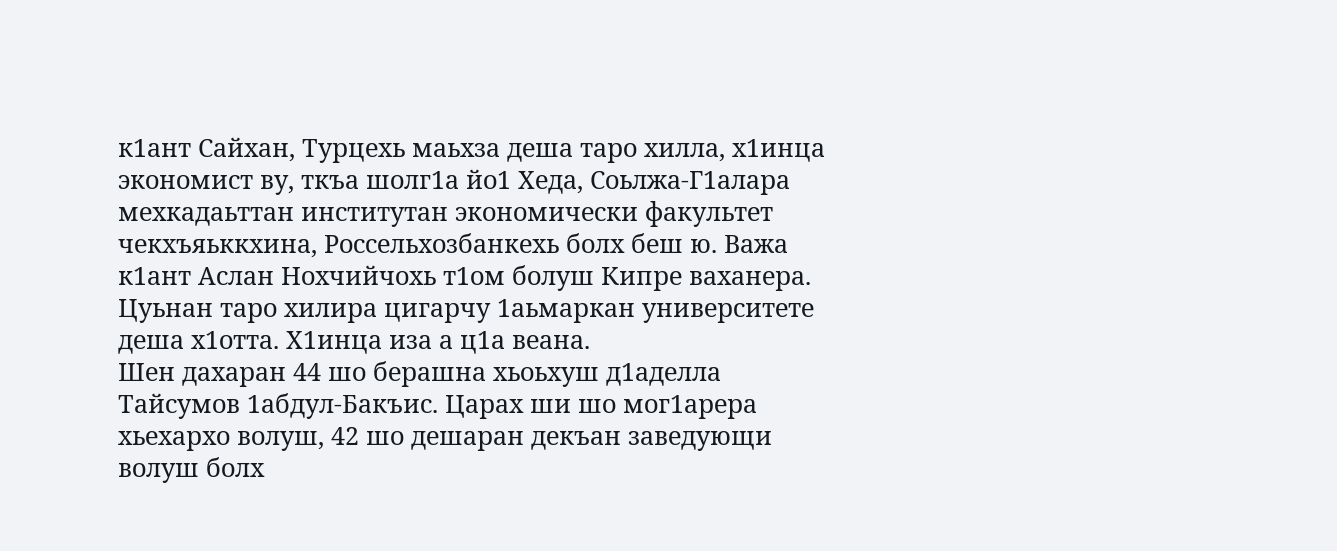к1ант Сайхан, Турцехь маьхза деша таро хилла, х1инца экономист ву, ткъа шолг1а йо1 Хеда, Соьлжа-Г1алара мехкадаьттан институтан экономически факультет чекхъяьккхина, Россельхозбанкехь болх беш ю. Важа к1ант Аслан Нохчийчохь т1ом болуш Кипре ваханера. Цуьнан таро хилира цигарчу 1аьмаркан университете деша х1отта. Х1инца иза а ц1а веана.
Шен дахаран 44 шо берашна хьоьхуш д1аделла Тайсумов 1абдул-Бакъис. Царах ши шо мог1арера хьехархо волуш, 42 шо дешаран декъан заведующи волуш болх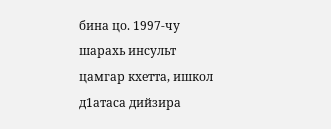бина цо. 1997-чу шарахь инсульт цамгар кхетта, ишкол д1атаса дийзира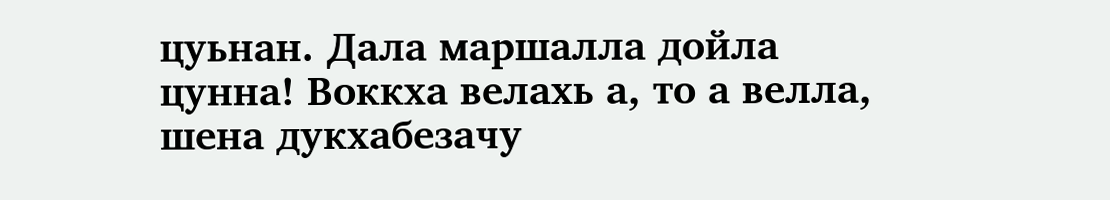цуьнан. Дала маршалла дойла цунна! Воккха велахь а, то а велла, шена дукхабезачу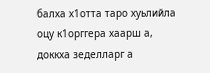балха х1отта таро хуьлийла оцу к1орггера хаарш а, доккха зеделларг а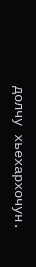долчу хьехархочун.